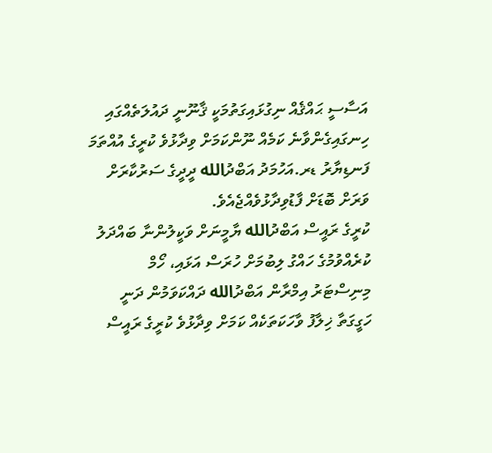އަސާސީ ޙައްޤެއް ނިގުޅައިގަތުމަކީ ޤާނޫނީ ދައުލަތެއްގައި ހިނގައިގެންވާނެ ކަމެއް ނޫންކަމަށް ވިދާޅުވެ ކުރީގެ އުއްތަމަ ފަނޑިޔާރު ޑރ.އަހުމަދު އަބްދުالله ދީދީގެ ސަރުކާރަށް ވަރަށް ބޮޑަށް ފާޑުވިދާޅުވެއްޖެއެވެ.
ކުރީގެ ރައީސް އަބްދުالله ޔާމީނަށް ވަކީލުންނާ ބައްދަލު ކުރެއްވުމުގެ ހައްގު ލިބުމަށް ހުރަސް އަޅައި، ހޯމް މިނިސްޓަރު އިމްރާން އަބްދުالله ދައްކަވަމުން ދަނީ ހަގީގަތާ ޚިލާފު ވާހަކަތަކެއް ކަމަށް ވިދާޅުވެ ކުރީގެ ރައީސް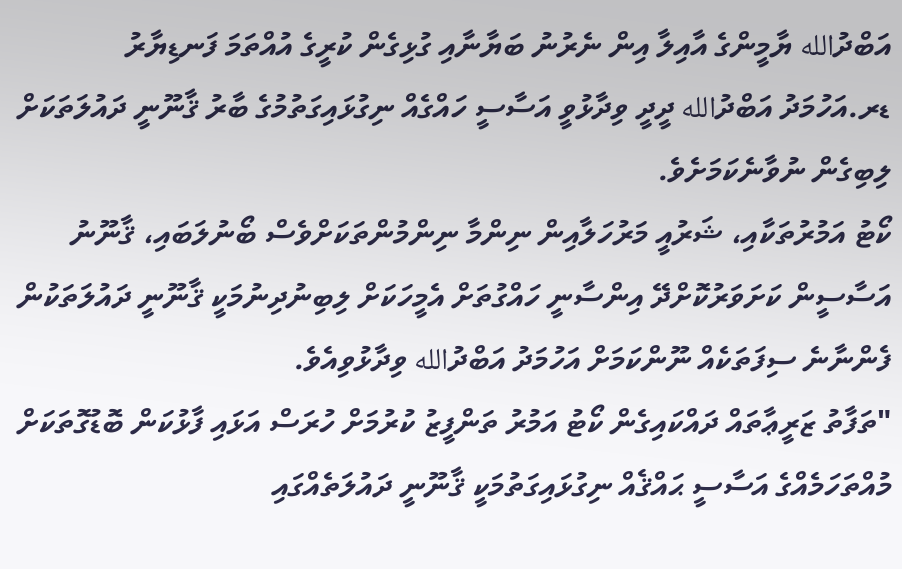އަބްދުالله ޔާމީންގެ އާއިލާ އިން ނެރުނު ބަޔާނާއި ގުޅިގެން ކުރީގެ އުއްތަމަ ފަނޑިޔާރު ޑރ.އަހުމަދު އަބްދުالله ދީދީ ވިދާޅުވީ އަސާސީ ހައްގެއް ނިގުޅައިގަތުމުގެ ބާރު ޤާނޫނީ ދައުލަތަކަށް ލިބިގެން ނުވާނެކަމަށެވެ.
ކޯޓު އަމުރުތަކާއި، ޝަރުއީ މަރުހަލާއިން ނިންމާ ނިންމުންތަކަށްވެސް ބޯނުލަބައި، ޤާނޫނު އަސާސީން ކަށަވަރުކޮށްދޭ އިންސާނީ ހައްގުތަށް އެމީހަކަށް ލިބިނުދިނުމަކީ ޤާނޫނީ ދައުލަތަކުން ފެންނާނެ ސިފަތަކެއް ނޫންކަމަށް އަހުމަދު އަބްދުالله ވިދާޅުވިއެވެ.
"ތަފާތު ޒަރީޢާތައް ދައްކައިގެން ކޯޓު އަމުރު ތަންފީޒު ކުރުމަށް ހުރަސް އަޅައި ފާޅުކަން ބޮޑުގޮތަކަށް މުއްތަހަމެއްގެ އަސާސީ ޙައްޤެއް ނިގުޅައިގަތުމަކީ ޤާނޫނީ ދައުލަތެއްގައި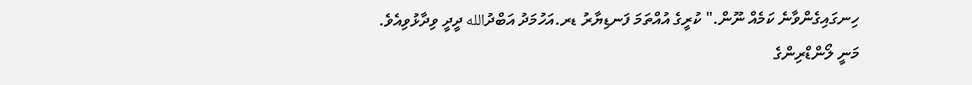ހިނގައިގެންވާނެ ކަމެއް ނޫން." ކުރީގެ އުއްތަމަ ފަނޑިޔާރު ޑރ.އަހުމަދު އަބްދުالله ދީދީ ވިދާޅުވިއެވެ.
މަނީ ލޯންޑްރިންގެ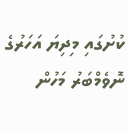ކުށުގައި މިދިޔަ އަހަރުގެ ނޮވެމްބަރު މަހުން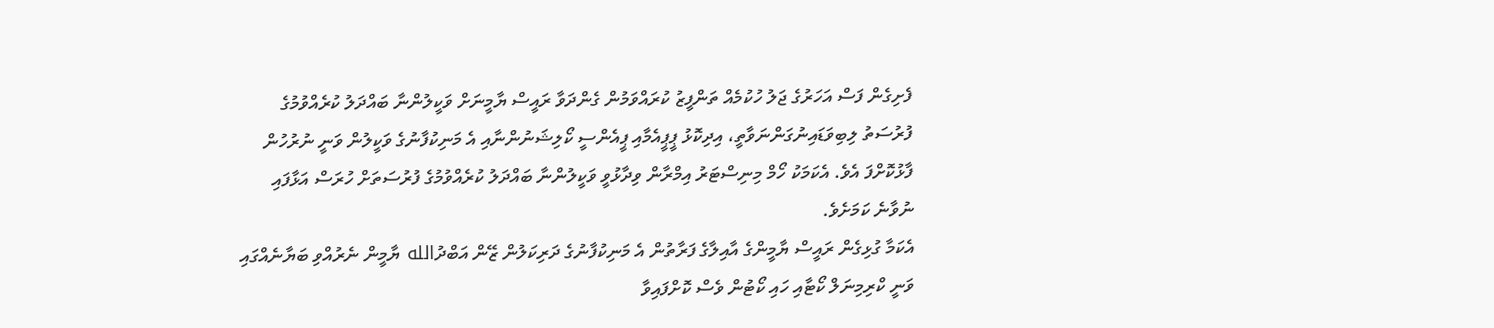ފެށިގެން ފަސް އަހަރުގެ ޖަލު ހުކުމެއް ތަންފީޒު ކުރައްވަމުން ގެންދަވާ ރައީސް ޔާމީނަށް ވަކީލުންނާ ބައްދަލު ކުރެއްވުމުގެ ފުރުސަތު ލިބިވަޑައިނުގަންނަވާތީ، އިދިކޮޅު ޕީޕީއެމާއި ޕީއެންސީ ކޯލިޝަނުންނާއި އެ މަނިކުފާނުގެ ވަކީލުން ވަނީ ނުރުހުން ފާޅުކޮށްފަ އެވެ. އެކަމަކު ހޯމް މިނިސްޓަރު އިމްރާން ވިދާޅުވީ ވަކީލުންނާ ބައްދަލު ކުރެއްވުމުގެ ފުރުސަތަށް ހުރަސް އަޅާފައި ނުވާނެ ކަމަށެވެ.
އެކަމާ ގުޅިގެން ރައީސް ޔާމީންގެ އާއިލާގެ ފަރާތުން އެ މަނިކުފާނުގެ ދަރިކަލުން ޒޭން އަބްދުالله ޔާމީން ނެރުއްވި ބަޔާނެއްގައި ވަނީ ކްރިމިނަލް ކޯޓާއި ހައި ކޯޓުން ވެސް ކޮށްފައިވާ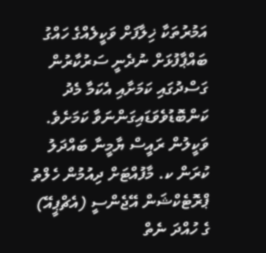އަމުރުތަކާ ޚިލާފަށް ވަކީލެއްގެ ހައްގު ބައްޕާފުޅަށް ނުދެނީ ސަރުކާރުން ގަސްދުގައި ކަމަށާއި އެކަމާ މެދު ކަންބޮޑުވެވަޑައިގަންނަވާ ކަމަށެވެ. ވަކީލުން ރައީސް ޔާމީނާ ބައްދަލު ކުރަން ކ. މާފުއްޓަށް ދިއުމުން ހެލްތު ޕްރޮޓެކްޝަން އޭޖެންސީ (އެޗްޕީއޭ) ގެ ހުއްދަ ނެތް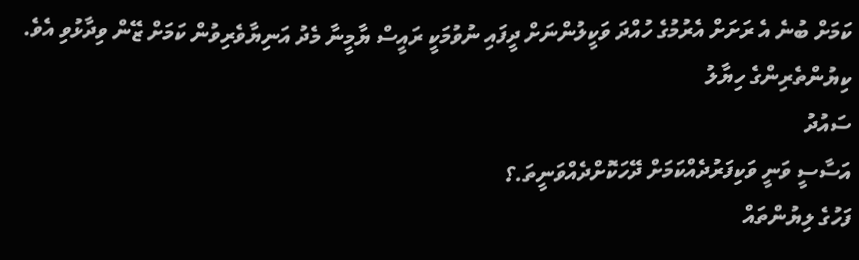ކަމަށް ބުނެ އެ ރަށަށް އެރުމުގެ ހުއްދަ ވަކީލުންނަށް ދީފައި ނުވުމަކީ ރައީސް ޔާމީނާ މެދު އަނިޔާވެރިވުން ކަމަށް ޒޭން ވިދާޅުވި އެވެ.
ކިޔުންތެރިންގެ ހިޔާލު
ސައުދު
އަސާސީ ވަނީ ވަކިފަރުދެއްކަމަށް ދޭހަކޮށްދެއްވަނީތަ.؟
ފަހުގެ ލިޔުންތައް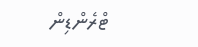ޓްރެންޑިން